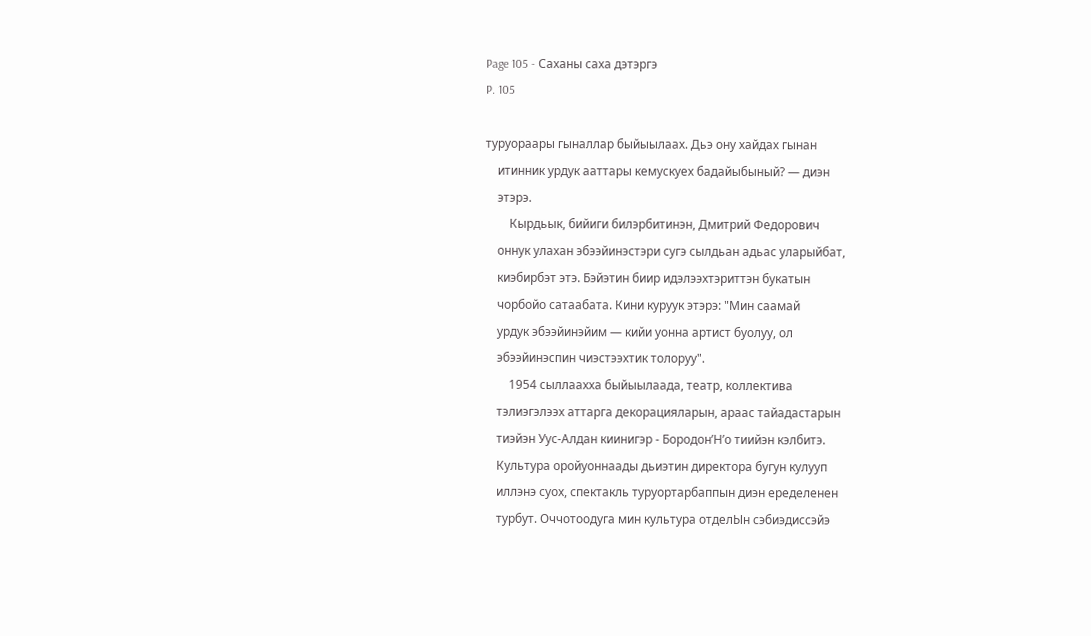Page 105 - Саханы саха дэтэргэ
P. 105

туруораары гыналлар быйыылаах. Дьэ ону хайдах гынан
    итинник урдук ааттары кемускуех бадайыбыный? — диэн
    этэрэ.
        Кырдьык, бийиги билэрбитинэн, Дмитрий Федорович
    оннук улахан эбээйинэстэри сугэ сылдьан адьас уларыйбат,
    киэбирбэт этэ. Бэйэтин биир идэлээхтэриттэн букатын
    чорбойо сатаабата. Кини куруук этэрэ: "Мин саамай
    урдук эбээйинэйим — кийи уонна артист буолуу, ол
    эбээйинэспин чиэстээхтик толоруу".
        1954 сыллаахха быйыылаада, театр, коллектива
    тэлиэгэлээх аттарга декорацияларын, араас тайадастарын
    тиэйэн Уус-Алдан киинигэр - Бородон’Н’о тиийэн кэлбитэ.
    Культура оройуоннаады дьиэтин директора бугун кулууп
    иллэнэ суох, спектакль туруортарбаппын диэн еределенен
    турбут. Оччотоодуга мин культура отделЫн сэбиэдиссэйэ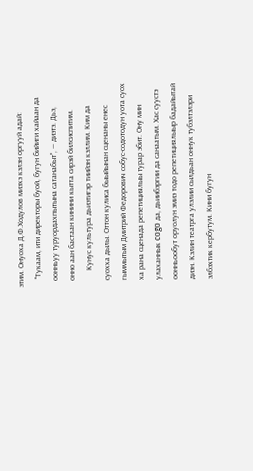этим. Онуоха Д.Ф.Ходулов миэхэ кэлэн оргууй адай:
    "Тукаам, ити директоры буой, бугун бийиги хайаан да
   оонньуу туруордахпытына сатанабыт", — диэтэ. Дьэ,
   онно аан бастаан кинини кытта сирэй билсиспитим.
        Кунус культура дьиэтигэр тиийэн кэллим. Ким да
   суохха дылы. Оттон кулиса быыйынан сценаны енес
   гыммытым Дмитрий Федорович собус-содотодун уота суох
   ха рана сценада репетициялыы турар эбит. Ону мин
   улаханнык cogo да, дьиибэргии да санаатым. Хас суустэ
   оонньообут оруолун эмиэ тодо репетициялыыр бадайытай
   диэн. Кэлин театрга улэлии сылдьан оннук тубэлтэлэри
   элбэхтик кербутум. Кини бугун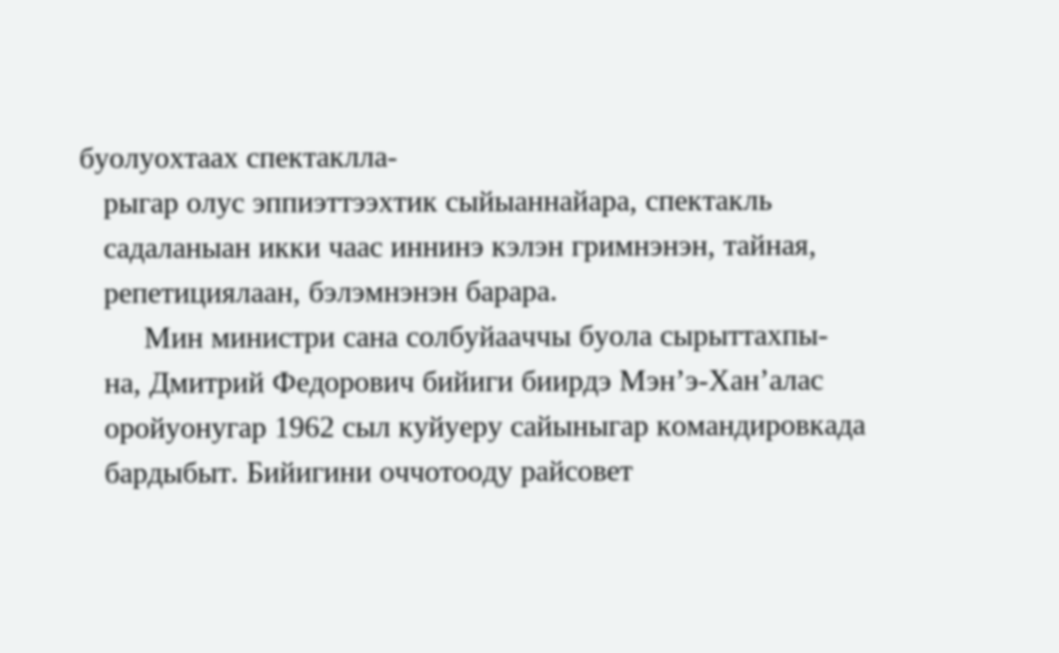буолуохтаах спектаклла-
   рыгар олус эппиэттээхтик сыйыаннайара, спектакль
   садаланыан икки чаас иннинэ кэлэн гримнэнэн, тайная,
   репетициялаан, бэлэмнэнэн барара.
        Мин министри сана солбуйааччы буола сырыттахпы-
   на, Дмитрий Федорович бийиги биирдэ Мэн’э-Хан’алас
   оройуонугар 1962 сыл куйуеру сайыныгар командировкада
   бардыбыт. Бийигини оччотооду райсовет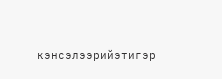кэнсэлээрийэтигэр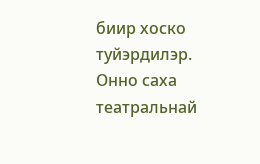биир хоско туйэрдилэр. Онно саха театральнай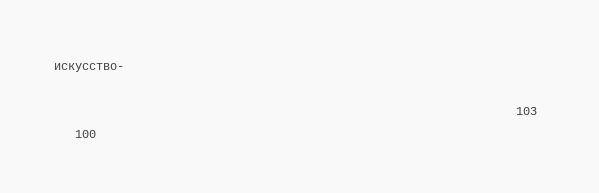искусство-

                                                                  103
   100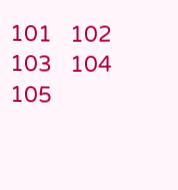101   102   103   104   105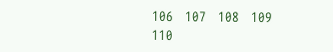106   107   108   109   110